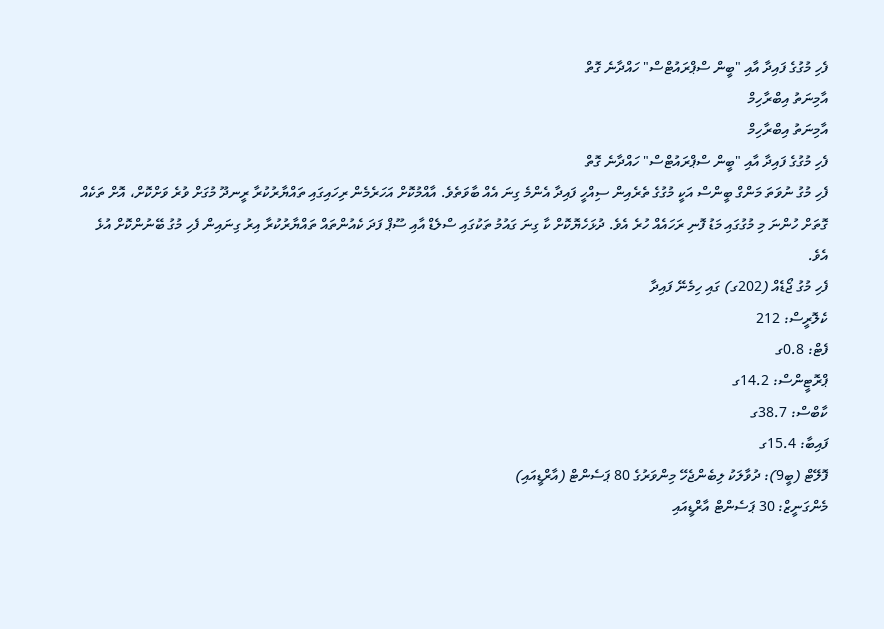ފެހި މުގުގެ ފައިދާ އާއި "ބީން ސްޕްރައުޓްސް" ހައްދާނެ ގޮތް
އާމިނަތު އިބްރާހިމް
އާމިނަތު އިބްރާހިމް
ފެހި މުގުގެ ފައިދާ އާއި "ބީން ސްޕްރައުޓްސް" ހައްދާނެ ގޮތް
ފެހި މުގު ނުވަތަ މަންގް ބީންސް އަކީ މުގުގެ ތެރެއިން ސިއްހީ ފައިދާ އެންމެ ގިނަ އެއް ބާވަތެވެ. އާއްމުކޮށް އަހަރެމެން ރިހައިގައި ތައްޔާރުކުރާ ރީނދޫ މުގަށް ވުރެ ވަށްކޮށް، އޮށް ތަކެއް ގޮތަށް ހުންނަ މި މުގުގައި މަޑު ފޮނި ރަހައެއް ހުރެ އެވެ. ދުޅަހެޔޮކޮށް ކާ ގިނަ ގައުމު ތަކުގައި ސްލެޑް އާއި ސޫޕް ފަދަ ކެއުންތައް ތައްޔާރުކުރާ އިރު ގިނައިން ފެހި މުގު ބޭނުންކޮށް އުޅެ އެވެ.
ފެހި މުގު ޖޯޑެއް (202ގ) ގައި ހިމެނޭ ފައިދާ
ކެލޮރީސް: 212
ފެޓް: 0.8ގ
ޕްރޮޓީންސް: 14.2ގ
ކާބްސް: 38.7ގ
ފައިބާ: 15.4ގ
ފޮލޭޓް (ބީ9): ދުވާލަކު ލިބެންޖެހޭ މިންވަރުގެ 80 ޕަސެންޓް (އާރްޑީއައި)
މެންގަނީޒް: 30 ޕަސެންޓް އާރްޑީއައި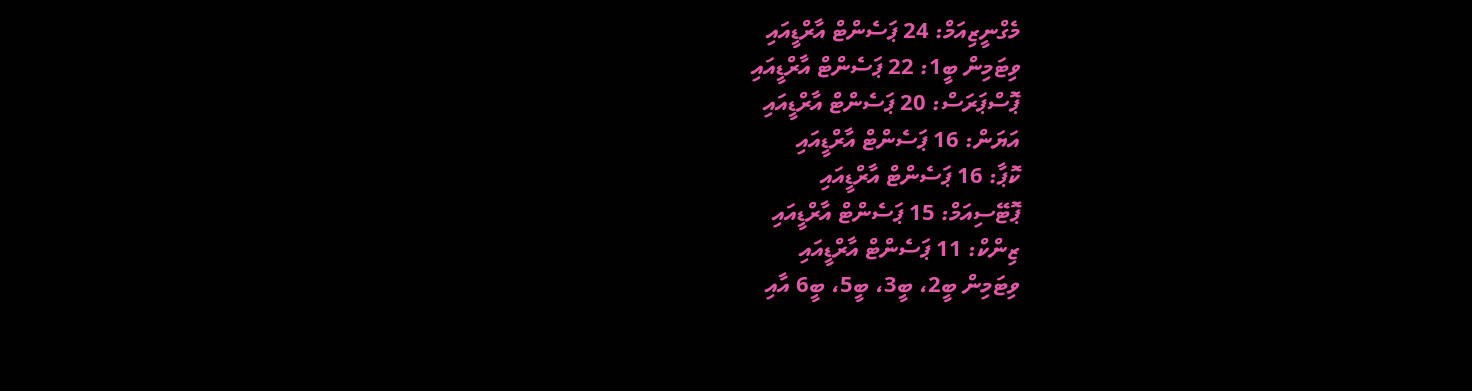މެގްނީޒިއަމް: 24 ޕަސެންޓް އާރްޑީއައި
ވިޓަމިން ބީ1: 22 ޕަސެންޓް އާރްޑީއައި
ޕޮސްޕަރަސް: 20 ޕަސެންޓް އާރްޑީއައި
އަޔަން: 16 ޕަސެންޓް އާރްޑީއައި
ކޮޕާ: 16 ޕަސެންޓް އާރްޑީއައި
ޕޮޓޭސިއަމް: 15 ޕަސެންޓް އާރްޑީއައި
ޒިންކް: 11 ޕަސެންޓް އާރްޑީއައި
ވިޓަމިން ބީ2، ބީ3، ބީ5، ބީ6 އާއި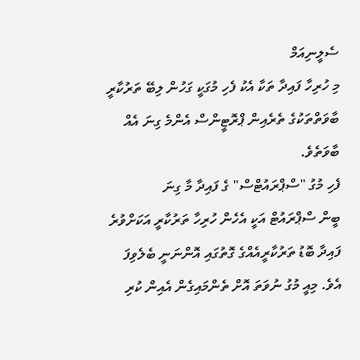ސެލީނިއަމް
މި ހުރިހާ ފައިދާ ތަކާ އެކު ފެހި މުގަކީ ގަހުން ލިބޭ ތަރުކާރީ ބާވަތްތަކުގެ ތެރެއިން ޕްރޮޓީންސް އެންމެ ގިނަ އެއް ބާވަތެވެ.
ފެހި މުގު "ސްޕްރައުޓްސް" ގެ ފައިދާ މާ ގިނަ
ބީން ސްޕްރައުޓް އަކީ އެހެން ހުރިހާ ތަރުކާރީ އަކަށްވުރެ ފައިދާ ބޮޑު ތަރުކާރީއެއްގެ ގޮތުގައި އޮންނަނީ ބެލެވިފަ އެވެ. މިއީ މުގު ނުވަތަ އޮށް ތެންމައިގެން އެއިން ކުރި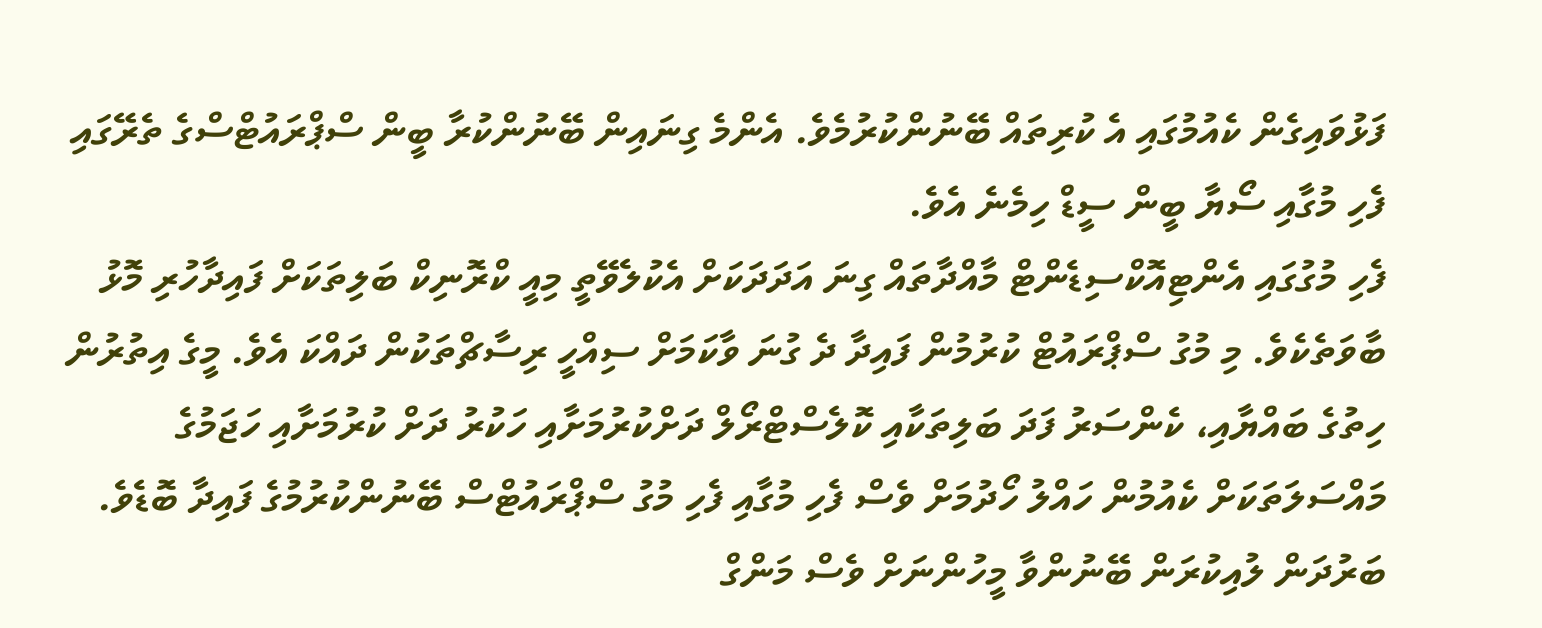ފަޅުވައިގެން ކެއުމުގައި އެ ކުރިތައް ބޭނުންކުރުމެވެ. އެންމެ ގިނައިން ބޭނުންކުރާ ބީން ސްޕްރައުޓްސްގެ ތެރޭގައި ފެހި މުގާއި ސޯޔާ ބީން ސީޑް ހިމެނެ އެވެ.
ފެހި މުގުގައި އެންޓިއޮކްސިޑެންޓް މާއްދާތައް ގިނަ އަދަދަކަށް އެކުލެވޭތީ މިއީ ކްރޮނިކް ބަލިތަކަށް ފައިދާހުރި މޮޅު ބާވަތެކެވެ. މި މުގު ސްޕްރައުޓް ކުރުމުން ފައިދާ ދެ ގުނަ ވާކަމަށް ސިއްހީ ރިސާޗްތަކުން ދައްކަ އެވެ. މީގެ އިތުރުން ހިތުގެ ބައްޔާއި، ކެންސަރު ފަދަ ބަލިތަކާއި ކޮލެސްޓްރޯލް ދަށްކުރުމަށާއި ހަކުރު ދަށް ކުރުމަށާއި ހަޖަމުގެ މައްސަލަތަކަށް ކެއުމުން ހައްލު ހޯދުމަށް ވެސް ފެހި މުގާއި ފެހި މުގު ސްޕްރައުޓްސް ބޭނުންކުރުމުގެ ފައިދާ ބޮޑެވެ.
ބަރުދަން ލުއިކުރަން ބޭނުންވާ މީހުންނަށް ވެސް މަންގް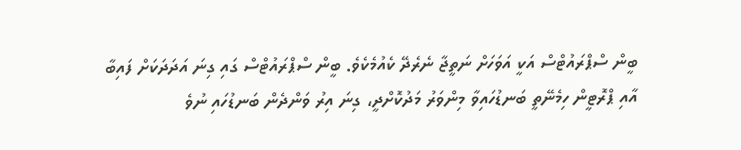ބީން ސްޕްރައުޓްސް އަކީ އަވަހަށް ނަތީޖާ ނެރެދޭ ކެއުމެކެވެ. ބީން ސްޕްރައުޓްސް ގައި ގިނަ އަދަދަކަށް ފައިބާ އާއި ޕްރޮޓީން ހިމެނޭތީ ބަނޑުހައިވާ މިންވަރު މަދުކޮށްދީ، ގިނަ އިރު ވަންދެން ބަނޑުހައި ނުވެ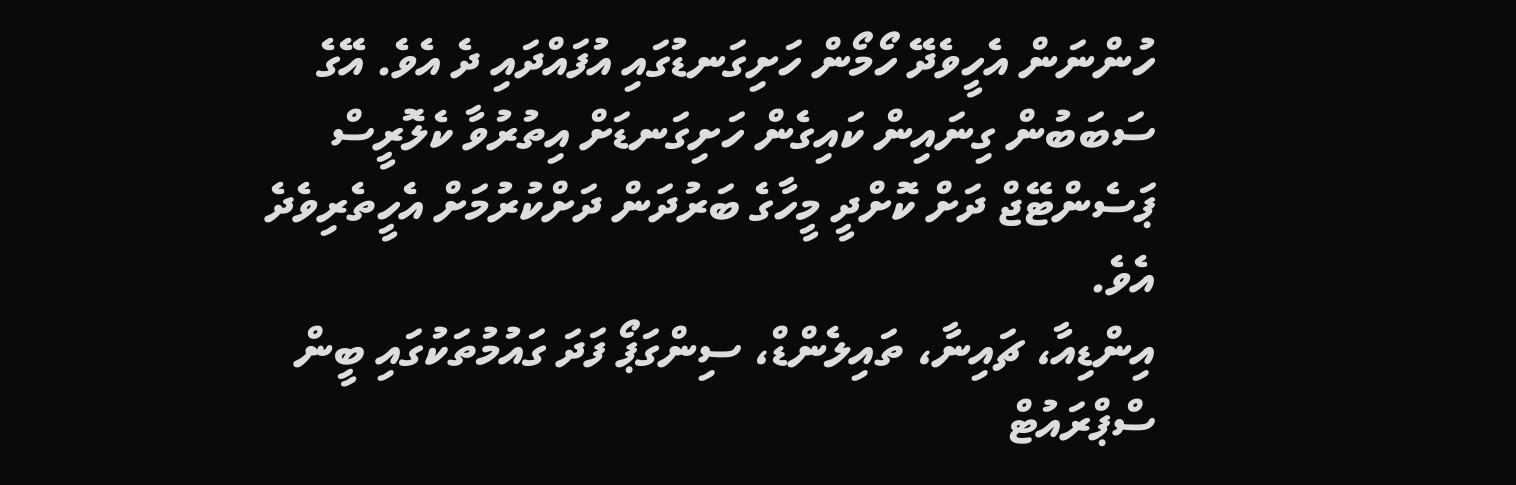ހުންނަން އެހީވެދޭ ހޯމޯން ހަށިގަނޑުގައި އުފައްދައި ދެ އެވެ. އޭގެ ސަބަބުން ގިނައިން ކައިގެން ހަށިގަނޑަށް އިތުރުވާ ކެލޮރީސް ޕަސެންޓޭޖް ދަށް ކޮށްދީ މީހާގެ ބަރުދަން ދަށްކުރުމަށް އެހީތެރިވެދެ އެވެ.
އިންޑިއާ، ޗައިނާ، ތައިލެންޑް، ސިންގަޕޯ ފަދަ ގައުމުތަކުގައި ބީން ސްޕްރައުޓް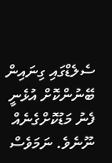ސެލެޑްގައި ގިނައިން ބޭނުންކޮށް އުޅެނީ ފެނު މަޑުކޮށްގެނެއް ނޫނެވެ. ނަމަވެސް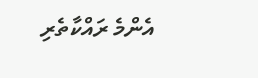އެންމެ ރައްކާތެރި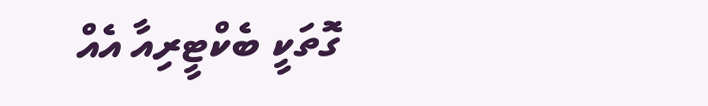ގޮތަކީ ބެކްޓީރިއާ އެއް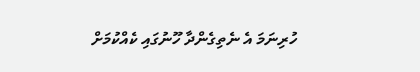ހުރިނަމަ އެ ނެތިގެންދާ ހޫނުގައި ކެއްކުމަށް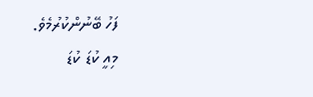ފަހު ބޭނުންކުރުމެވެ.
މިއީ ކުޑަ ކުޑަ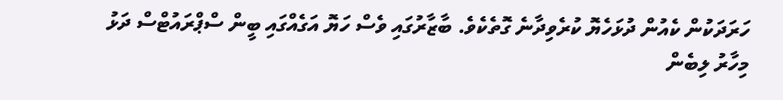ހަރަދަކުން ކެއުން ދުޅަހެޔޮ ކުރެވިދާނެ ގޮތެކެވެ. ބާޒާރުގައި ވެސް ހަޔޮ އަގެއްގައި ބީން ސްޕްރައުޓްސް ދަޅު މިހާރު ލިބެން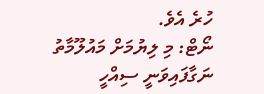ހުރެ އެވެ.
ނޯޓް: މި ލިޔުމަށް މައުލޫމާތު ނަގާފައިވަނީ ސިއްހީ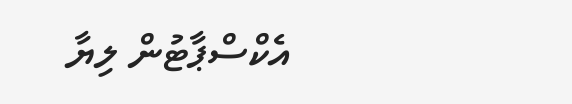އެކްސްޕާޓުން ލިޔާ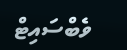ވެބްސައިޓް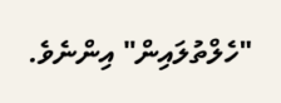"ހެލްތުލައިން" އިންނެވެ.